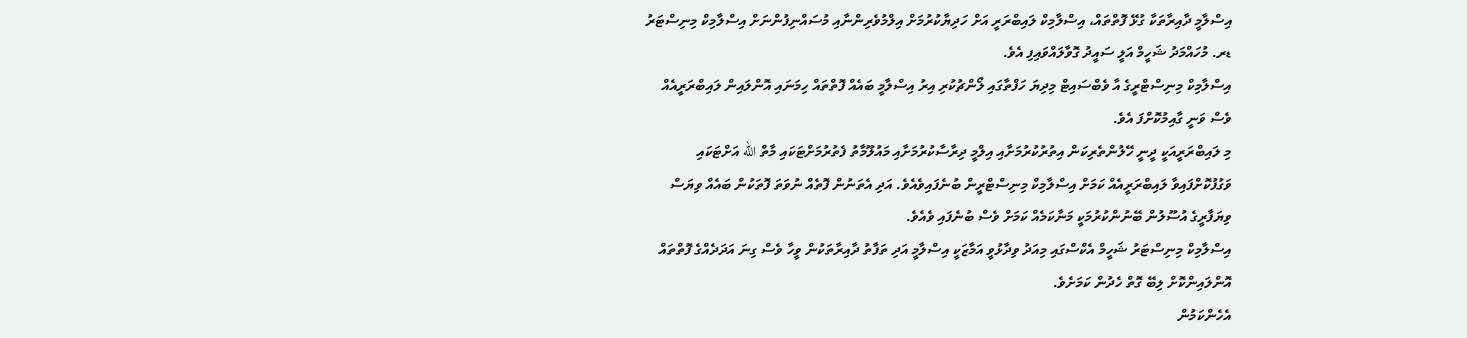އިސްލާމީ ދާއިރާތަކާ ގުޅޭ ފޮތްތައް، އިސްލާމިކް ލައިބްރަރީ އަށް ހަދިޔާކުރުމަށް އިލްމުވެރިންނާއި މުސައްނިފުންނަށް އިސްލާމިކް މިނިސްޓަރު ޑރ. މުހައްމަދު ޝަހީމް އަލީ ސައީދު ގޮވާލައްވައިފި އެވެ.
އިސްލާމިކް މިނިސްޓްރީގެ އާ ވެބްސައިޓް މިދިޔަ ހަފްތާގައި ލޯންޗުކުރި އިރު އިސްލާމީ ބައެއް ފޮތްތައް ހިމަނައި އޮންލައިން ލައިބްރަރީއެއް ވެސް ވަނީ ގާއިމުކޮށްފަ އެވެ.
މި ލައިބްރަރީއަކީ ދީނީ ހޭލުންތެރިކަން އިތުރުކުރުމަށާއި އިލްމީ ދިރާސާކުރުމަށާއި މައުލޫމާތު ފެތުރުމަށްޓަކައި މާތް الله އަށްޓަކައި ވަގުފުކޮށްފައިވާ ލައިބްރަރީއެއް ކަމަށް އިސްލާމިކް މިނިސްޓްރީން ބުނެފައިވެއެވެ. އަދި އެތަނުން ފޮތެއް ނުވަތަ ފޮތަކުން ބައެއް ވިޔަސް ވިޔަފާރީގެ އުސޫލުން ބޭނުންކުރުމަކީ މަނާކަމެއް ކަމަށް ވެސް ބުނެފައި ވެއެވެ.
އިސްލާމިކް މިނިސްޓަރު ޝަހީމް އެކްސްގައި މިއަދު ވިދާޅުވީ އަމާޒަކީ އިސްލާމީ އަދި ތަފާތު ދާއިރާތަކުން ވީހާ ވެސް ގިނަ އަދަދެއްގެ ފޮތްތައް އޮންލައިންކޮށް ލިބޭ ގޮތް ހެދުން ކަމަށެވެ.
އެހެންކަމުން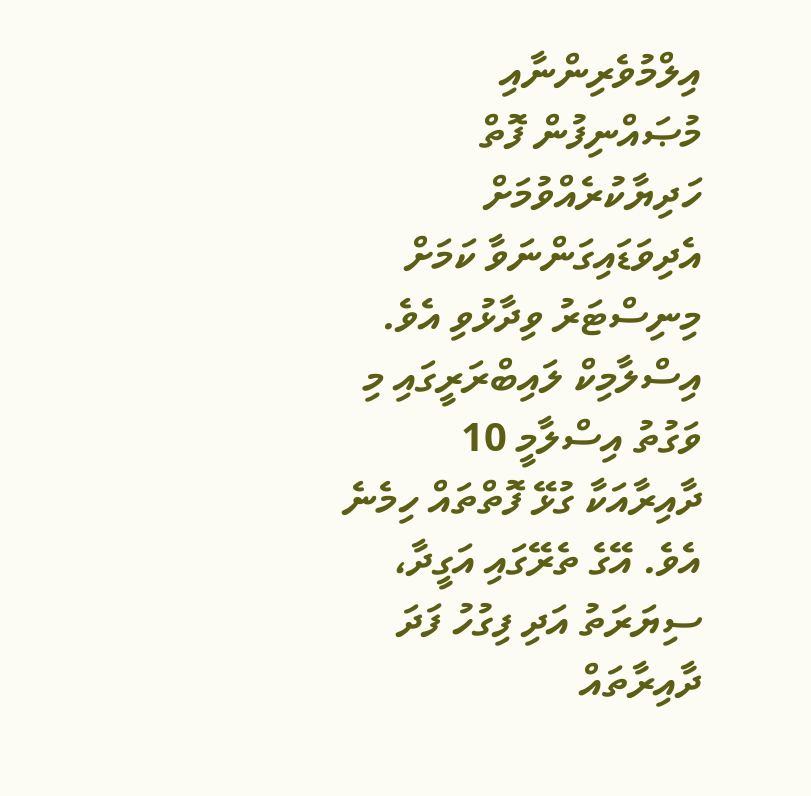އިލްމުވެރިންނާއި މުޞައްނިފުން ފޮތް ހަދިޔާކުރެއްވުމަށް އެދިވަޑައިގަންނަވާ ކަމަށް މިނިސްޓަރު ވިދާޅުވި އެވެ.
އިސްލާމިކް ލައިބްރަރީގައި މި ވަގުތު އިސްލާމީ 10 ދާއިރާއަކާ ގުޅޭ ފޮތްތައް ހިމެނެ އެވެ. އޭގެ ތެރޭގައި އަގީދާ، ސިޔަރަތު އަދި ފިގުހު ފަދަ ދާއިރާތައް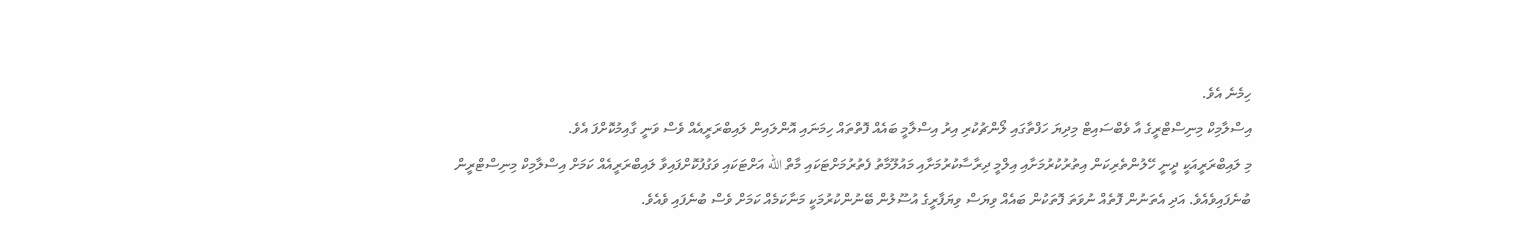ހިމެނެ އެވެ.
އިސްލާމިކް މިނިސްޓްރީގެ އާ ވެބްސައިޓް މިދިޔަ ހަފްތާގައި ލޯންޗުކުރި އިރު އިސްލާމީ ބައެއް ފޮތްތައް ހިމަނައި އޮންލައިން ލައިބްރަރީއެއް ވެސް ވަނީ ގާއިމުކޮށްފަ އެވެ.
މި ލައިބްރަރީއަކީ ދީނީ ހޭލުންތެރިކަން އިތުރުކުރުމަށާއި އިލްމީ ދިރާސާކުރުމަށާއި މައުލޫމާތު ފެތުރުމަށްޓަކައި މާތް الله އަށްޓަކައި ވަގުފުކޮށްފައިވާ ލައިބްރަރީއެއް ކަމަށް އިސްލާމިކް މިނިސްޓްރީން ބުނެފައިވެއެވެ. އަދި އެތަނުން ފޮތެއް ނުވަތަ ފޮތަކުން ބައެއް ވިޔަސް ވިޔަފާރީގެ އުސޫލުން ބޭނުންކުރުމަކީ މަނާކަމެއް ކަމަށް ވެސް ބުނެފައި ވެއެވެ.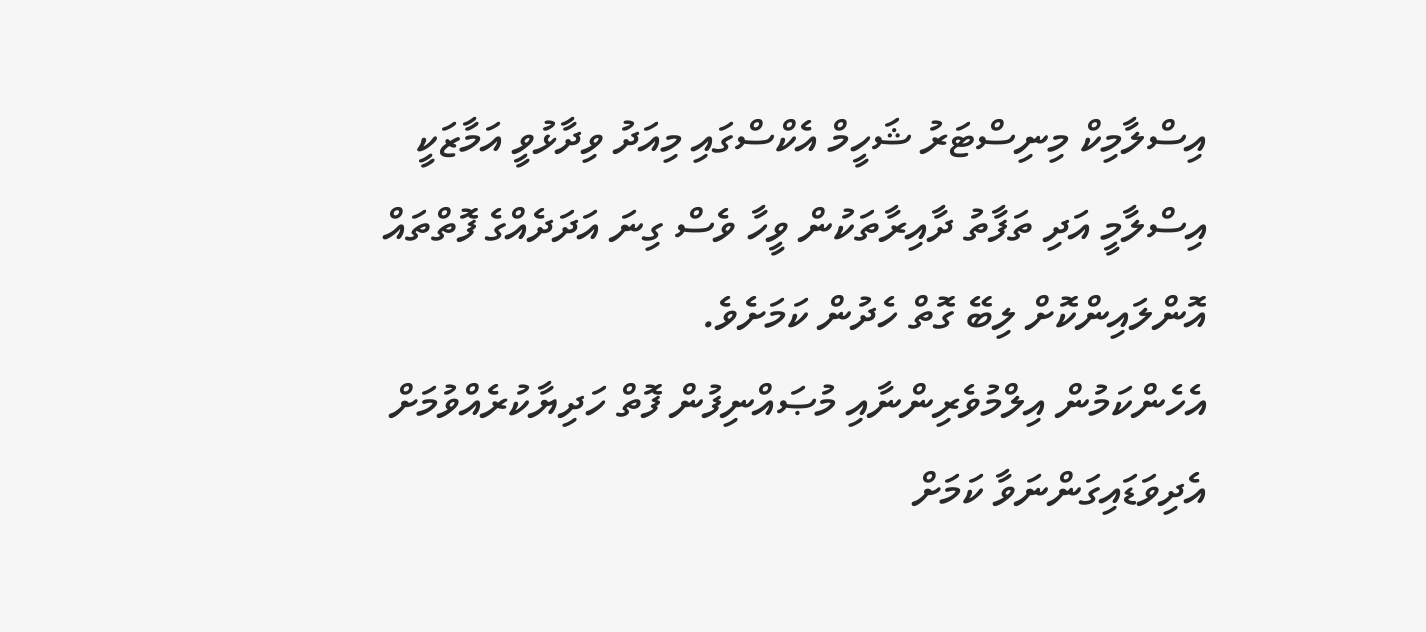އިސްލާމިކް މިނިސްޓަރު ޝަހީމް އެކްސްގައި މިއަދު ވިދާޅުވީ އަމާޒަކީ އިސްލާމީ އަދި ތަފާތު ދާއިރާތަކުން ވީހާ ވެސް ގިނަ އަދަދެއްގެ ފޮތްތައް އޮންލައިންކޮށް ލިބޭ ގޮތް ހެދުން ކަމަށެވެ.
އެހެންކަމުން އިލްމުވެރިންނާއި މުޞައްނިފުން ފޮތް ހަދިޔާކުރެއްވުމަށް އެދިވަޑައިގަންނަވާ ކަމަށް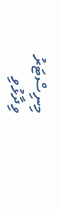މިނިސްޓަރު ވިދާޅުވި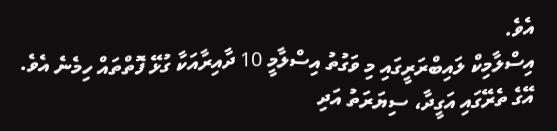އެވެ.
އިސްލާމިކް ލައިބްރަރީގައި މި ވަގުތު އިސްލާމީ 10 ދާއިރާއަކާ ގުޅޭ ފޮތްތައް ހިމެނެ އެވެ. އޭގެ ތެރޭގައި އަގީދާ، ސިޔަރަތު އަދި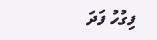ފިގުހު ފަދަ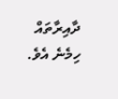ދާއިރާތައް ހިމެނެ އެވެ.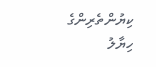ކިޔުންތެރިންގެ ހިޔާލު